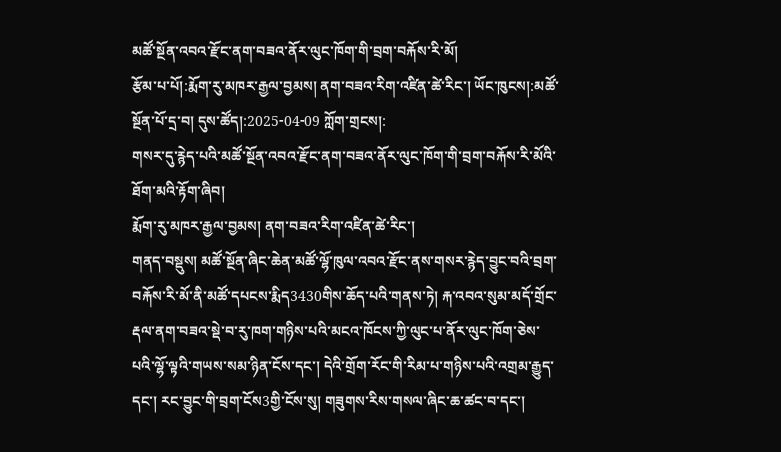མཚོ་སྔོན་འབའ་རྫོང་ནག་བཟའ་ནོར་ལུང་ཁོག་གི་བྲག་བརྐོས་རི་མོ།
རྩོམ་པ་པོ།:རྨོག་རུ་མཁར་རྒྱལ་བྱམས། ནག་བཟའ་རིག་འཛིན་ཚེ་རིང་། ཡོང་ཁུངས།:མཚོ་སྔོན་པོ་དྲ་བ། དུས་ཚོད།:2025-04-09 ཀློག་གྲངས།:
གསར་དུ་རྙེད་པའི་མཚོ་སྔོན་འབའ་རྫོང་ནག་བཟའ་ནོར་ལུང་ཁོག་གི་བྲག་བརྐོས་རི་མོའི་ཐོག་མའི་རྟོག་ཞིབ།
རྨོག་རུ་མཁར་རྒྱལ་བྱམས། ནག་བཟའ་རིག་འཛིན་ཚེ་རིང་།
གནད་བསྡུས། མཚོ་སྔོན་ཞིང་ཆེན་མཚོ་ལྷོ་ཁུལ་འབའ་རྫོང་ནས་གསར་རྙེད་བྱུང་བའི་བྲག་བརྐོས་རི་མོ་ནི་མཚོ་དཔངས་རྨིད3430གིས་ཆོད་པའི་གནས་ཏེ། རྐ་འབའ་སུམ་མདོ་གྲོང་རྡལ་ནག་བཟའ་སྡེ་བ་རུ་ཁག་གཉིས་པའི་མངའ་ཁོངས་ཀྱི་ལུང་པ་ནོར་ལུང་ཁོག་ཅེས་པའི་ལྷོ་ལྟའི་གཡས་སམ་ཉིན་ངོས་དང་། དེའི་གྲོག་རོང་གི་རིམ་པ་གཉིས་པའི་འགྲམ་རྒྱུད་དང་། རང་བྱུང་གི་བྲག་ངོས3གྱི་ངོས་སུ། གཟུགས་རིས་གསལ་ཞིང་ཆ་ཚང་བ་དང་།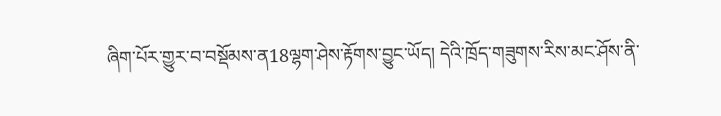ཞིག་པོར་གྱུར་བ་བསྡོམས་ན18ལྷག་ཤེས་རྟོགས་བྱུང་ཡོད། དེའི་ཁྲོད་གཟུགས་རིས་མང་ཤོས་ནི་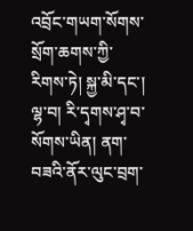འབྲོང་གཡག་སོགས་སྲོག་ཆགས་ཀྱི་རིགས་ཏེ། སྐྱ་མི་དང་། ལྷ་བ། རི་དྭགས་ཤྭ་བ་སོགས་ཡིན། ནག་བཟའི་ནོར་ལུང་བྲག་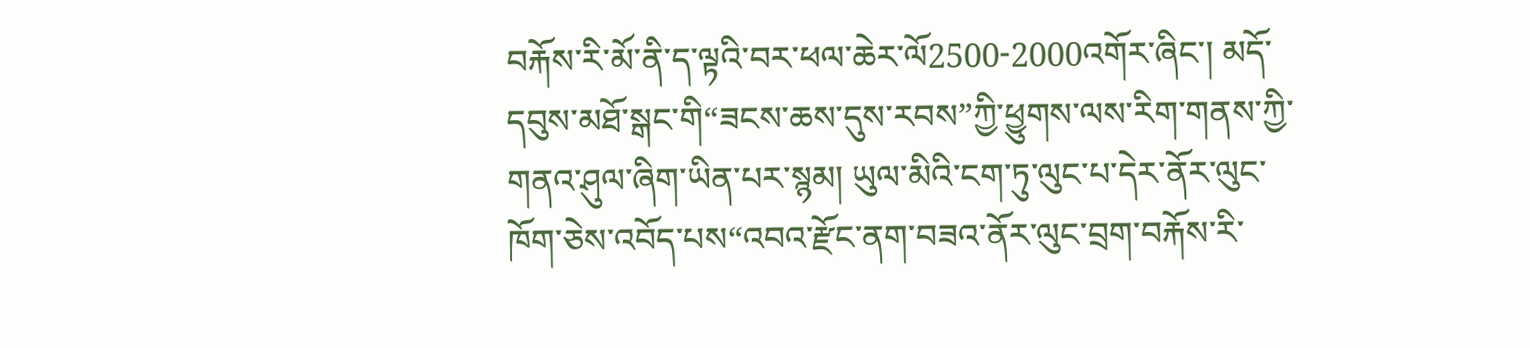བརྐོས་རི་མོ་ནི་ད་ལྟའི་བར་ཕལ་ཆེར་ལོ2500-2000འགོར་ཞིང་། མདོ་དབུས་མཐོ་སྒང་གི“ཟངས་ཆས་དུས་རབས”ཀྱི་ཕྱུགས་ལས་རིག་གནས་ཀྱི་གནའ་ཤུལ་ཞིག་ཡིན་པར་སྙམ། ཡུལ་མིའི་ངག་ཏུ་ལུང་པ་དེར་ནོར་ལུང་ཁོག་ཅེས་འབོད་པས“འབའ་རྫོང་ནག་བཟའ་ནོར་ལུང་བྲག་བརྐོས་རི་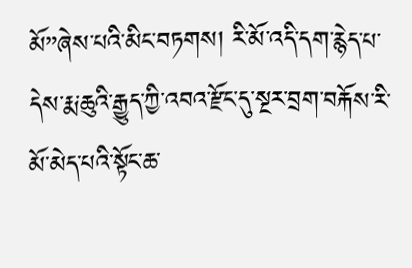མོ”ཞེས་པའི་མིང་བཏགས། རི་མོ་འདི་དག་རྙེད་པ་དེས་རྨ་ཆུའི་རྒྱུད་ཀྱི་འབའ་རྫོང་དུ་སྔར་བྲག་བརྐོས་རི་མོ་མེད་པའི་སྟོང་ཆ་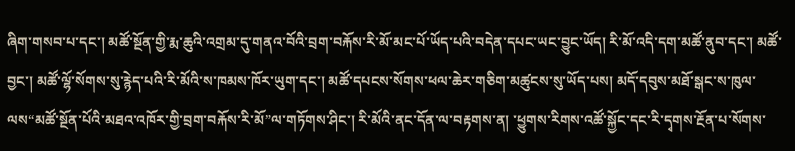ཞིག་གསབ་པ་དང་། མཚོ་སྔོན་གྱི་རྨ་ཆུའི་འགྲམ་དུ་གནའ་བོའི་བྲག་བརྐོས་རི་མོ་མང་པོ་ཡོད་པའི་བདེན་དཔང་ཡང་བྱུང་ཡོད། རི་མོ་འདི་དག་མཚོ་ནུབ་དང་། མཚོ་བྱང་། མཚོ་ལྷོ་སོགས་སུ་རྙེད་པའི་རི་མོའི་ས་ཁམས་ཁོར་ཡུག་དང་། མཚོ་དཔངས་སོགས་ཕལ་ཆེར་གཅིག་མཚུངས་སུ་ཡོད་པས། མདོ་དབུས་མཐོ་སྒང་ས་ཁུལ་ལས“མཚོ་སྔོན་པོའི་མཐའ་འཁོར་གྱི་བྲག་བརྐོས་རི་མོ”ལ་གཏོགས་ཤིང་། རི་མོའི་ནང་དོན་ལ་བརྟགས་ན། ་ཕྱུགས་རིགས་འཚོ་སྐྱོང་དང་རི་དྭགས་རྔོན་པ་སོགས་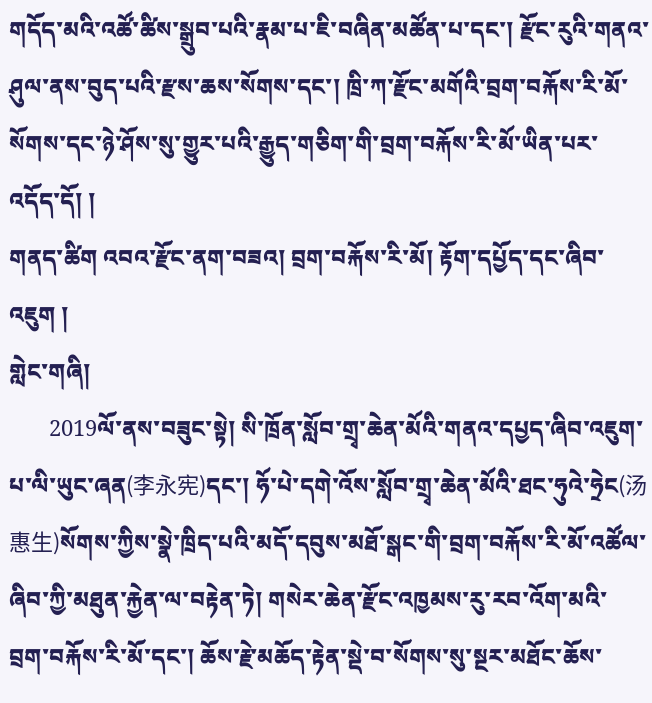གདོད་མའི་འཚོ་ཚིས་སྒྲུབ་པའི་རྣམ་པ་ཇི་བཞིན་མཚོན་པ་དང་། རྫོང་རུའི་གནའ་ཤུལ་ནས་བུད་པའི་རྫས་ཆས་སོགས་དང་། ཁྲི་ཀ་རྫོང་མགོའི་བྲག་བརྐོས་རི་མོ་སོགས་དང་ཉེ་ཤོས་སུ་གྱུར་པའི་རྒྱུད་གཅིག་གི་བྲག་བརྐོས་རི་མོ་ཡིན་པར་འདོད་དོ། །
གནད་ཚིག འབའ་རྫོང་ནག་བཟའ། བྲག་བརྐོས་རི་མོ། རྟོག་དཔྱོད་དང་ཞིབ་འཇུག །
གླེང་གཞི།
       2019ལོ་ནས་བཟུང་སྟེ། སི་ཁྲོན་སློབ་གྲྭ་ཆེན་མོའི་གནའ་དཔྱད་ཞིབ་འཇུག་པ་ལི་ཡུང་ཞན(李永宪)དང་། ཧོ་པེ་དགེ་འོས་སློབ་གྲྭ་ཆེན་མོའི་ཐང་ཧུའེ་ཧྲེང(汤惠生)སོགས་ཀྱིས་སྣེ་ཁྲིད་པའི་མདོ་དབུས་མཐོ་སྒང་གི་བྲག་བརྐོས་རི་མོ་འཚོལ་ཞིབ་ཀྱི་མཐུན་རྐྱེན་ལ་བརྟེན་ཏེ། གསེར་ཆེན་རྫོང་འཁྱམས་རུ་རབ་འོག་མའི་བྲག་བརྐོས་རི་མོ་དང་། ཆོས་རྗེ་མཆོད་རྟེན་སྡེ་བ་སོགས་སུ་སྔར་མཐོང་ཆོས་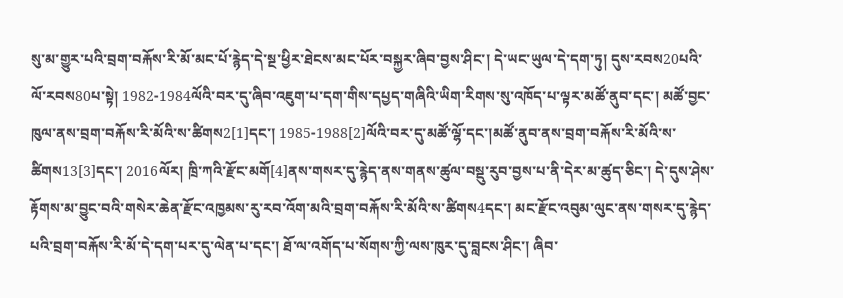སུ་མ་གྱུར་པའི་བྲག་བརྐོས་རི་མོ་མང་པོ་རྙེད་དེ་སྔ་ཕྱིར་ཐེངས་མང་པོར་བསྐྱར་ཞིབ་བྱས་ཤིང་། དེ་ཡང་ཡུལ་དེ་དག་ཏུ། དུས་རབས20པའི་ལོ་རབས80པ་སྟེ། 1982-1984ལོའི་བར་དུ་ཞིབ་འཇུག་པ་དག་གིས་དཔྱད་གཞིའི་ཡིག་རིགས་སུ་འཁོད་པ་ལྟར་མཚོ་ནུབ་དང་། མཚོ་བྱང་ཁུལ་ནས་བྲག་བརྐོས་རི་མོའི་ས་ཚིགས2[1]དང་། 1985-1988[2]ལོའི་བར་དུ་མཚོ་ལྷོ་དང་།མཚོ་ནུབ་ནས་བྲག་བརྐོས་རི་མོའི་ས་ཚིགས13[3]དང་། 2016ལོར། ཁྲི་ཀའི་རྫོང་མགོ[4]ནས་གསར་དུ་རྙེད་ནས་གནས་ཚུལ་བསྡུ་རུབ་བྱས་པ་ནི་དེར་མ་ཚུད་ཅིང་། དེ་དུས་ཤེས་རྟོགས་མ་བྱུང་བའི་གསེར་ཆེན་རྫོང་འཁྱམས་རུ་རབ་འོག་མའི་བྲག་བརྐོས་རི་མོའི་ས་ཚིགས4དང་། མང་རྫོང་འབུམ་ལུང་ནས་གསར་དུ་རྙེད་པའི་བྲག་བརྐོས་རི་མོ་དེ་དག་པར་དུ་ལེན་པ་དང་། ཐོ་ལ་འགོད་པ་སོགས་ཀྱི་ལས་ཁུར་དུ་བླངས་ཤིང་། ཞིབ་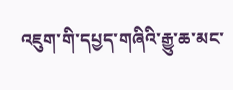འཇུག་གི་དཔྱད་གཞིའི་རྒྱུ་ཆ་མང་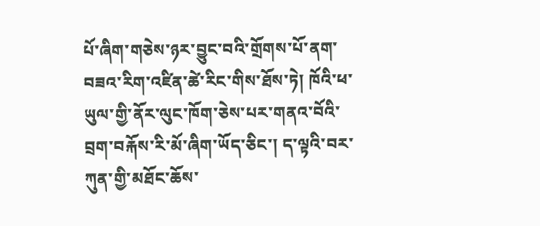པོ་ཞིག་གཅེས་ཉར་བྱུང་བའི་གྲོགས་པོ་ནག་བཟའ་རིག་འཛིན་ཚེ་རིང་གིས་ཐོས་ཏེ། ཁོའི་ཕ་ཡུལ་གྱི་ནོར་ལུང་ཁོག་ཅེས་པར་གནའ་བོའི་བྲག་བརྐོས་རི་མོ་ཞིག་ཡོད་ཅིང་། ད་ལྟའི་བར་ཀུན་གྱི་མཐོང་ཆོས་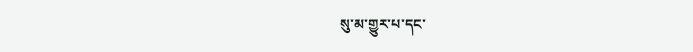སུ་མ་གྱུར་པ་དང་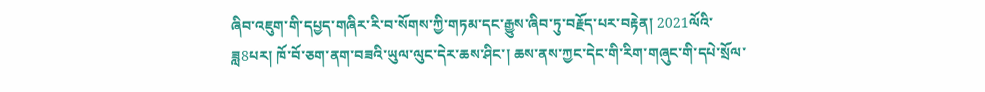ཞིབ་འཇུག་གི་དཔྱད་གཞིར་རི་བ་སོགས་ཀྱི་གཏམ་དང་རྒྱུས་ཞིབ་ཏུ་བརྗོད་པར་བརྟེན། 2021ལོའི་ཟླ8པར། ཁོ་བོ་ཅག་ནག་བཟའི་ཡུལ་ལུང་དེར་ཆས་ཤིང་། ཆས་ནས་ཀྱང་དེང་གི་རིག་གཞུང་གི་དཔེ་སྲོལ་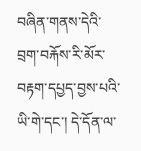བཞིན་གནས་དེའི་བྲག་བརྐོས་རི་མོར་བརྟག་དཔྱད་བྱས་པའི་ཡི་གེ་དང་། དེ་དོན་ལ་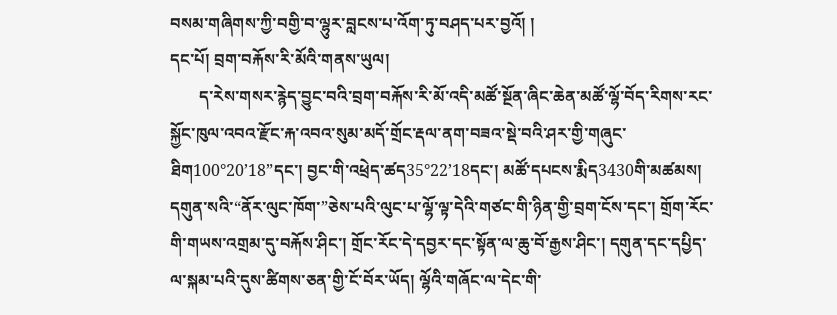བསམ་གཞིགས་ཀྱི་བགྱི་བ་ལྷུར་བླངས་པ་འོག་ཏུ་བཤད་པར་བྱའོ། །
དང་པོ། བྲག་བརྐོས་རི་མོའི་གནས་ཡུལ།
       ད་རེས་གསར་རྙེད་བྱུང་བའི་བྲག་བརྐོས་རི་མོ་འདི་མཚོ་སྔོན་ཞིང་ཆེན་མཚོ་ལྷོ་བོད་རིགས་རང་སྐྱོང་ཁུལ་འབའ་རྫོང་རྐ་འབའ་སུམ་མདོ་གྲོང་རྡལ་ནག་བཟའ་སྡེ་བའི་ཤར་གྱི་གཞུང་ཐིག100°20’18”དང་། བྱང་གི་འཕྲེད་ཚད35°22’18དང་། མཚོ་དཔངས་རྨིད3430གི་མཚམས། དགུན་སའི་“ནོར་ལུང་ཁོག་”ཅེས་པའི་ལུང་པ་ལྷོ་ལྟ་དེའི་གཙང་གི་ཉིན་གྱི་བྲག་ངོས་དང་། གྲོག་རོང་གི་གཡས་འགྲམ་དུ་བརྐོས་ཤིང་། གྲོང་རོང་དེ་དབྱར་དང་སྟོན་ལ་ཆུ་བོ་རྒྱས་ཤིང་། དགུན་དང་དཔྱིད་ལ་སྐམ་པའི་དུས་ཚིགས་ཅན་གྱི་ངོ་བོར་ཡོད། ལྷོའི་གཞོང་ལ་དེང་གི་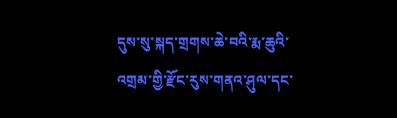དུས་སུ་སྐད་གྲགས་ཆེ་བའི་རྨ་ཆུའི་འགྲམ་གྱི་རྫོང་རུས་གནའ་ཤུལ་དང་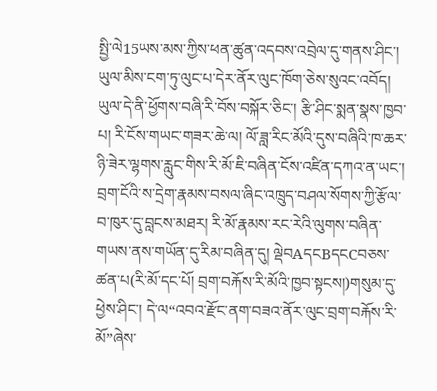སྤྱི་ལེ15ཡས་མས་ཀྱིས་ཕན་ཚུན་འདབས་འབྲེལ་དུ་གནས་ཤིང་། ཡུལ་མིས་ངག་ཏུ་ལུང་པ་དེར་ནོར་ལུང་ཁོག་ཅེས་སུའང་འབོད། ཡུལ་དེ་ནི་ཕྱོགས་བཞི་རི་བོས་བསྐོར་ཅིང་། རྩི་ཤིང་སྨན་སྣས་ཁྱབ་པ། རི་ངོས་གཡང་གཟར་ཆེ་ལ། ལོ་ཟླ་རིང་མོའི་དུས་བཞིའི་ཁ་ཆར་ཉི་ཟེར་ལྷགས་རླུང་གིས་རི་མོ་ཇི་བཞིན་ངོས་འཛིན་དཀའ་ན་ཡང་། བྲག་ངོའི་ས་དྲེག་རྣམས་བསལ་ཞིང་འཁྲུད་བཤལ་སོགས་ཀྱི་རྩོལ་བ་ཁུར་དུ་བླངས་མཐར། རི་མོ་རྣམས་རང་རེའི་ལུགས་བཞིན་གཡས་ནས་གཡོན་དུ་རིམ་བཞིན་དུ། ལྡེབAདངBདངCབཅས་ཚན་པ(རི་མོ་དང་པོ། བྲག་བརྐོས་རི་མོའི་ཁྱབ་སྟངས།)གསུམ་དུ་ཕྱེས་ཤིང་། དེ་ལ“འབའ་རྫོང་ནག་བཟའ་ནོར་ལུང་བྲག་བརྐོས་རི་མོ”ཞེས་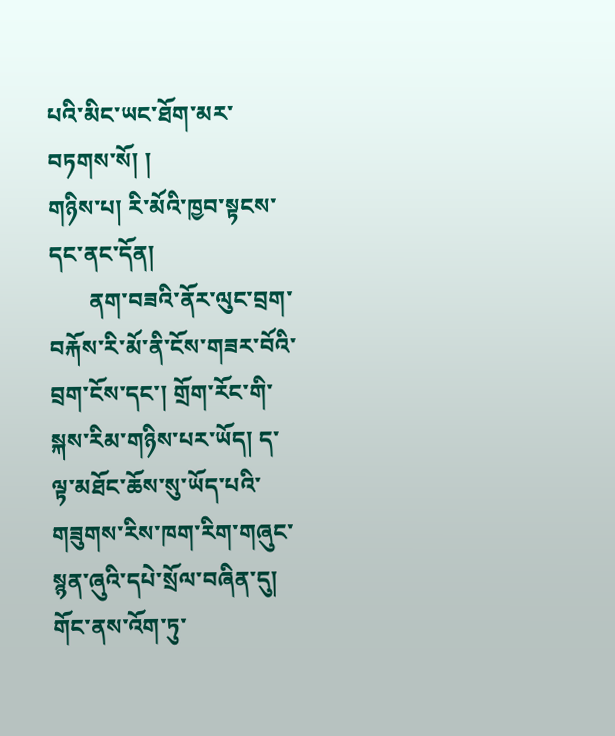པའི་མིང་ཡང་ཐོག་མར་བཏགས་སོ། །
གཉིས་པ། རི་མོའི་ཁྱབ་སྟངས་དང་ནང་དོན།
       ནག་བཟའི་ནོར་ལུང་བྲག་བརྐོས་རི་མོ་ནི་ངོས་གཟར་བོའི་བྲག་ངོས་དང་། གྲོག་རོང་གི་སྐས་རིམ་གཉིས་པར་ཡོད། ད་ལྟ་མཐོང་ཆོས་སུ་ཡོད་པའི་གཟུགས་རིས་ཁག་རིག་གཞུང་སྙན་ཞུའི་དཔེ་སྲོལ་བཞིན་དུ། གོང་ནས་འོག་ཏུ་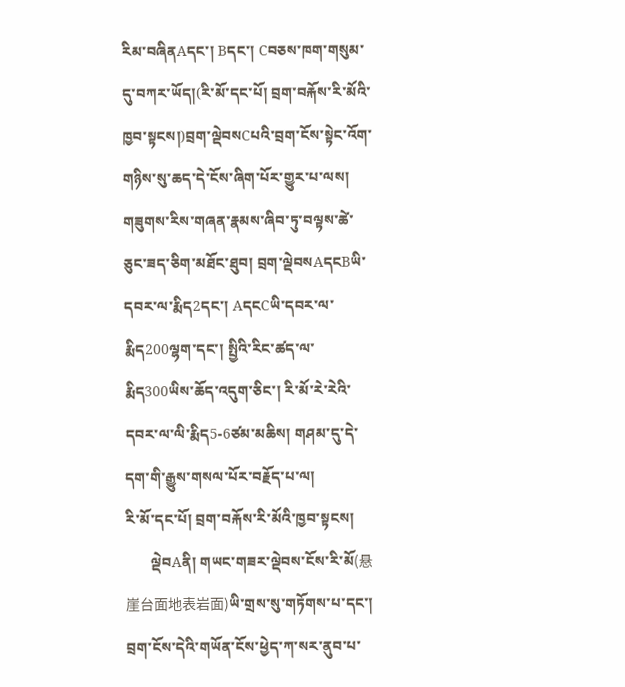རིམ་བཞིནAདང་། Bདང་། Cབཅས་ཁག་གསུམ་དུ་བཀར་ཡོད།(རི་མོ་དང་པོ། བྲག་བརྐོས་རི་མོའི་ཁྱབ་སྟངས།)བྲག་ལྡེབསCཔའི་བྲག་ངོས་སྟེང་འོག་གཉིས་སུ་ཆད་དེ་ངོས་ཞིག་པོར་གྱུར་པ་ལས། གཟུགས་རིས་གཞན་རྣམས་ཞིབ་ཏུ་བལྟས་ཚེ་ཅུང་ཟད་ཅིག་མཐོང་ཐུབ། བྲག་ལྡེབསAདངBཡི་དབར་ལ་རྨིད2དང་། AདངCཡི་དབར་ལ་རྨིད200ལྷག་དང་། སྤྱིའི་རིང་ཚད་ལ་རྨིད300ཡིས་ཆོད་འདུག་ཅིང་། རི་མོ་རེ་རེའི་དབར་ལ་ལི་རྨིད5-6ཙམ་མཆིས། གཤམ་དུ་དེ་དག་གི་རྒྱུས་གསལ་པོར་བརྗོད་པ་ལ།
རི་མོ་དང་པོ། བྲག་བརྐོས་རི་མོའི་ཁྱབ་སྟངས།
       ལྡེབAནི། གཡང་གཟར་ལྡེབས་ངོས་རི་མོ(悬崖台面地表岩面)ཡི་གྲས་སུ་གཏོགས་པ་དང་། བྲག་ངོས་དེའི་གཡོན་ངོས་ཕྱེད་ཀ་སར་ནུབ་པ་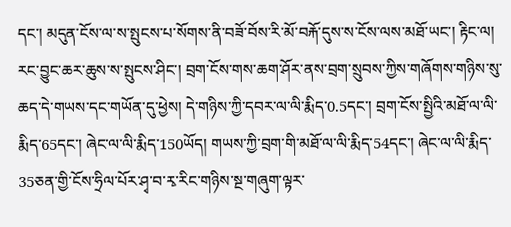དང་། མདུན་ངོས་ལ་ས་སྤུངས་པ་སོགས་ནི་བཟོ་བོས་རི་མོ་བརྐོ་དུས་ས་ངོས་ལས་མཐོ་ཡང་། རྟིང་ལ། རང་བྱུང་ཆར་ཆུས་ས་སྤུངས་ཤིང་། བྲག་ངོས་གས་ཆག་ཤོར་ནས་བྲག་སྲུབས་ཀྱིས་གཞོགས་གཉིས་སུ་ཆད་དེ་གཡས་དང་གཡོན་དུ་ཕྱེས། དེ་གཉིས་ཀྱི་དབར་ལ་ལི་རྨིད་0.5དང་། བྲག་ངོས་སྤྱིའི་མཐོ་ལ་ལི་རྨིད་65དང་། ཞེང་ལ་ལི་རྨིད་150ཡོད། གཡས་ཀྱི་བྲག་གི་མཐོ་ལ་ལི་རྨིད་54དང་། ཞེང་ལ་ལི་རྨིད་35ཅན་གྱི་ངོས་ཧྲིལ་པོར་ཤྭ་བ་རྭ་རིང་གཉིས་སྔ་གཞུག་ལྟར་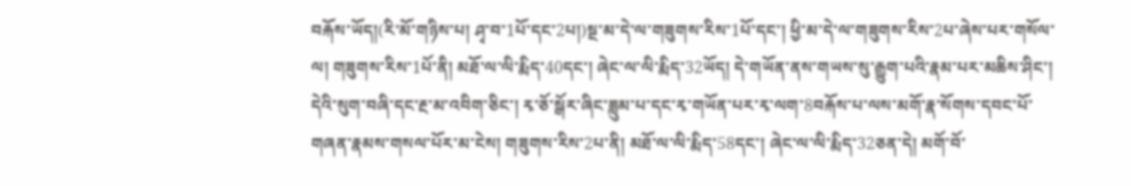བརྐོས་ཡོད།(རི་མོ་གཉིས་པ། ཤྭ་བ་1པོ་དང་2པ།)སྔ་མ་དེ་ལ་གཟུགས་རིས་1པོ་དང་། ཕྱི་མ་དེ་ལ་གཟུགས་རིས་2པ་ཞེས་པར་གསོལ་ལ། གཟུགས་རིས་1པོ་ནི། མཐོ་ལ་ལི་རྨིད་40དང་། ཞེང་ལ་ལི་རྨིད་32ཡོད། དེ་གཡོན་ནས་གཡས་སུ་རྒྱུག་པའི་རྣམ་པར་མཆིས་ཤིང་། དེའི་སུག་བཞི་དང་རྔ་མ་འབིག་ཅིང་། རྭ་ཅོ་སྒོར་ཞིང་ཟླུམ་པ་དང་རྭ་གཡོན་པར་རྭ་ལག་8བརྐོས་པ་ལས་མགོ་རྣ་སོགས་དབང་པོ་གཞན་རྣམས་གསལ་པོར་མ་ངེས། གཟུགས་རིས་2པ་ནི། མཐོ་ལ་ལི་རྨིད་58དང་། ཞེང་ལ་ལི་རྨིད་32ཅན་དེ། མགོ་བོ་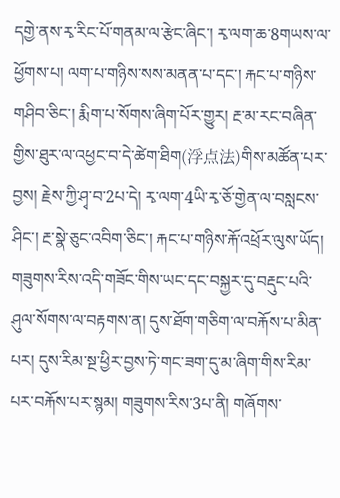དགྱེ་ནས་རྭ་རིང་པོ་གནམ་ལ་རྩེང་ཞིང་། རྭ་ལག་ཆ་8གཡས་ལ་ཕྱོགས་པ། ལག་པ་གཉིས་སས་མནན་པ་དང་། རྐང་པ་གཉིས་གཤིབ་ཅིང་། རྨིག་པ་སོགས་ཞིག་པོར་གྱུར། རྔ་མ་རང་བཞིན་གྱིས་ཐུར་ལ་འཕྱང་བ་དེ་ཚེག་ཐིག(浮点法)གིས་མཚོན་པར་བྱས། རྗེས་ཀྱི་ཤྭ་བ་2པ་དེ། རྭ་ལག་4ཡི་རྭ་ཅོ་གྱེན་ལ་བསླངས་ཤིང་། རྔ་སྣེ་ཅུང་འབིག་ཅིང་། རྐང་པ་གཉིས་རྐོ་འཕྲོར་ལུས་ཡོད། གཟུགས་རིས་འདི་གཟོང་གིས་ཡང་དང་བསྐྱར་དུ་བརྡུང་པའི་ཤུལ་སོགས་ལ་བརྟགས་ན། དུས་ཐོག་གཅིག་ལ་བརྐོས་པ་མིན་པར། དུས་རིམ་སྔ་ཕྱིར་བྱས་ཏེ་གང་ཟག་དུ་མ་ཞིག་གིས་རིམ་པར་བརྐོས་པར་སྙམ། གཟུགས་རིས་3པ་ནི། གཞོགས་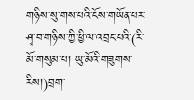གཉིས་སུ་གས་པའི་ངོས་གཡོན་པར་ཤྭ་བ་གཉིས་ཀྱི་ཕྱི་ལ་འབྲང་པའི་(རི་མོ་གསུམ་པ། ཡུ་མོའི་གཟུགས་རིས།)བྲག་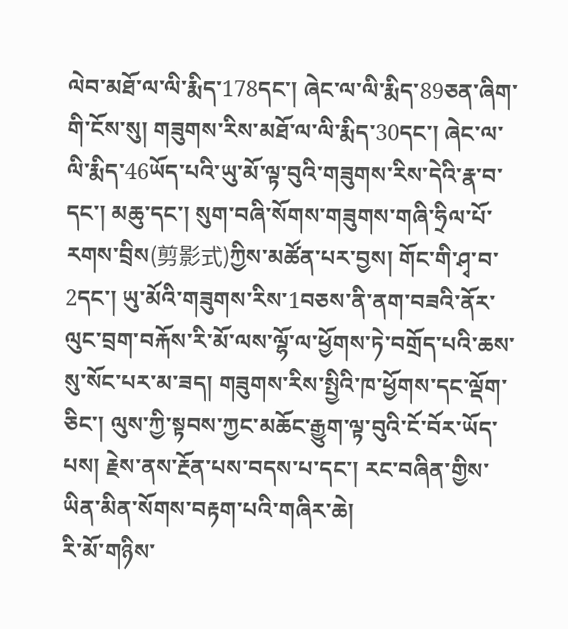ལེབ་མཐོ་ལ་ལི་རྨིད་178དང་། ཞེང་ལ་ལི་རྨིད་89ཅན་ཞིག་གི་ངོས་སུ། གཟུགས་རིས་མཐོ་ལ་ལི་རྨིད་30དང་། ཞེང་ལ་ལི་རྨིད་46ཡོད་པའི་ཡུ་མོ་ལྟ་བུའི་གཟུགས་རིས་དེའི་རྣ་བ་དང་། མཆུ་དང་། སུག་བཞི་སོགས་གཟུགས་གཞི་ཧྲིལ་པོ་རགས་བྲིས(剪影式)ཀྱིས་མཚོན་པར་བྱས། གོང་གི་ཤྭ་བ་2དང་། ཡུ་མོའི་གཟུགས་རིས་1བཅས་ནི་ནག་བཟའི་ནོར་ལུང་བྲག་བརྐོས་རི་མོ་ལས་ལྷོ་ལ་ཕྱོགས་ཏེ་བགྲོད་པའི་ཆས་སུ་སོང་པར་མ་ཟད། གཟུགས་རིས་སྤྱིའི་ཁ་ཕྱོགས་དང་ལྡོག་ཅིང་། ལུས་ཀྱི་སྟབས་ཀྱང་མཆོང་རྒྱུག་ལྟ་བུའི་ངོ་བོར་ཡོད་པས། རྗེས་ནས་རྔོན་པས་བདས་པ་དང་། རང་བཞིན་གྱིས་ཡིན་མིན་སོགས་བརྟག་པའི་གཞིར་ཆེ།
རི་མོ་གཉིས་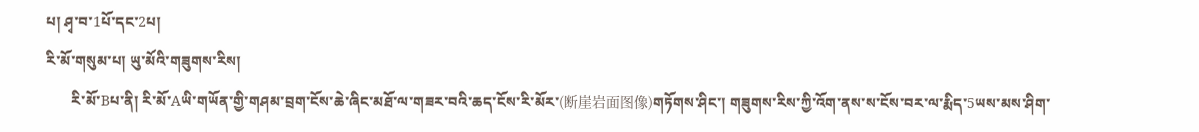པ། ཤྭ་བ་1པོ་དང་2པ།
རི་མོ་གསུམ་པ། ཡུ་མོའི་གཟུགས་རིས།
       རི་མོ་Bཔ་ནི། རི་མོ་Aཡི་གཡོན་གྱི་གཤམ་བྲག་ངོས་ཆེ་ཞིང་མཐོ་ལ་གཟར་བའི་ཆད་ངོས་རི་མོར་(断崖岩面图像)གཏོགས་ཤིང་། གཟུགས་རིས་ཀྱི་འོག་ནས་ས་ངོས་བར་ལ་རྨིད་5ཡས་མས་ཤིག་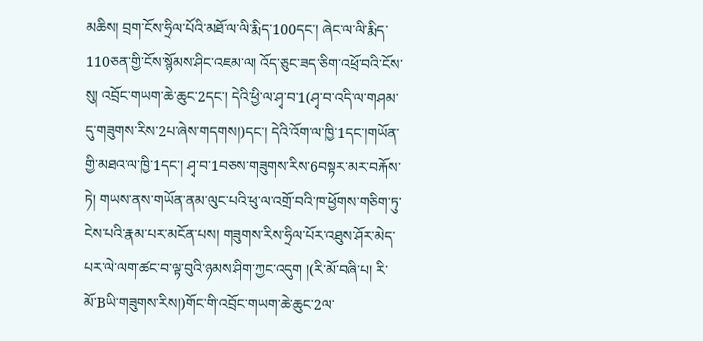མཆིས། བྲག་ངོས་ཧྲིལ་པོའི་མཐོ་ལ་ལི་རྨིད་100དང་། ཞེང་ལ་ལི་རྨིད་110ཅན་གྱི་ངོས་སྙོམས་ཤིང་འཇམ་ལ། འོད་ཅུང་ཟད་ཅིག་འཕྲོ་བའི་ངོས་སུ། འབྲོང་གཡག་ཆེ་ཆུང་2དང་། དེའི་ཕྱི་ལ་ཤྭ་བ་1(ཤྭ་བ་འདི་ལ་གཤམ་དུ་གཟུགས་རིས་2པ་ཞེས་གདགས།)དང་། དེའི་འོག་ལ་ཁྱི་1དང་།གཡོན་གྱི་མཐའ་ལ་ཁྱི་1དང་། ཤྭ་བ་1བཅས་གཟུགས་རིས་6བསྟར་མར་བརྐོས་ཏེ། གཡས་ནས་གཡོན་ནམ་ལུང་པའི་ཕུ་ལ་འགྲོ་བའི་ཁ་ཕྱོགས་གཅིག་ཏུ་ངེས་པའི་རྣམ་པར་མངོན་པས། གཟུགས་རིས་ཧྲིལ་པོར་འཐུས་ཤོར་མེད་པར་ལེ་ལག་ཚང་བ་ལྟ་བུའི་ཉམས་ཤིག་ཀྱང་འདུག །(རི་མོ་བཞི་པ། རི་མོ་Bཡི་གཟུགས་རིས།)གོང་གི་འབྲོང་གཡག་ཆེ་ཆུང་2ལ་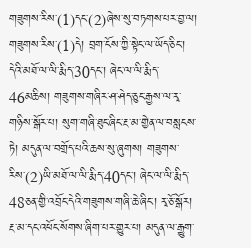གཟུགས་རིས་(1)དང་(2)ཞེས་སུ་བཏགས་པར་བྱ་ལ། གཟུགས་རིས་(1)དེ། བྲག་ངོས་ཀྱི་སྟེང་ལ་ཡོད་ཅིང་། དེའི་མཐོ་ལ་ལི་རྨིད་30དང་། ཞེང་ལ་ལི་རྨིད་46མཆིས། གཟུགས་གཞིར་ཤ་ཤེད་ཅུང་རྒྱས་ལ་རྭ་གཉིས་སྒོར་པ། སུག་གཞི་ཐུང་ཞིང་རྔ་མ་གྱེན་ལ་བསླངས་ཏེ། མདུན་ལ་བགྲོད་པའི་ཆས་སུ་ཞུགས། གཟུགས་རིས་(2)ཡི་མཐོ་ལ་ལི་རྨིད་40དང་། ཞེང་ལ་ལི་རྨིད་48ཅན་གྱི་འབྲོང་དེའི་གཟུགས་གཞི་ཆེ་ཞིང་། རྭ་ཅོ་སྒོར། རྔ་མ་དང་འཕོང་སོགས་ཞིག་པར་གྱུར་པ། མདུན་ལ་རྒྱུག་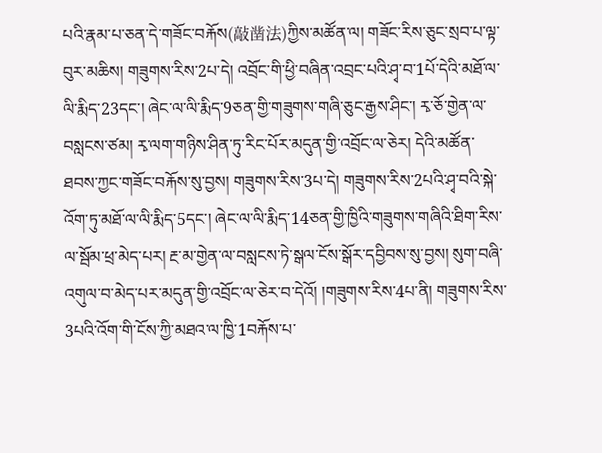པའི་རྣམ་པ་ཅན་དེ་གཟོང་བརྐོས(敲凿法)ཀྱིས་མཚོན་ལ། གཟོང་རིས་ཅུང་སྲབ་པ་ལྟ་བུར་མཆིས། གཟུགས་རིས་2པ་དེ། འབྲོང་གི་ཕྱི་བཞིན་འབྲང་པའི་ཤྭ་བ་1པོ་དེའི་མཐོ་ལ་ལི་རྨིད་23དང་། ཞེང་ལ་ལི་རྨིད་9ཅན་གྱི་གཟུགས་གཞི་ཅུང་རྒྱས་ཤིང་། རྭ་ཅོ་གྱེན་ལ་བསླངས་ཙམ། རྭ་ལག་གཉིས་ཤིན་ཏུ་རིང་པོར་མདུན་གྱི་འབྲོང་ལ་ཅེར། དེའི་མཚོན་ཐབས་ཀྱང་གཟོང་བརྐོས་སུ་བྱས། གཟུགས་རིས་3པ་དེ། གཟུགས་རིས་2པའི་ཤྭ་བའི་སྐེ་འོག་ཏུ་མཐོ་ལ་ལི་རྨིད་5དང་། ཞེང་ལ་ལི་རྨིད་14ཅན་གྱི་ཁྱིའི་གཟུགས་གཞིའི་ཐིག་རིས་ལ་སྦོམ་ཕྲ་མེད་པར། རྔ་མ་གྱེན་ལ་བསླངས་ཏེ་སྒལ་ངོས་སྒོར་དབྱིབས་སུ་བྱས། སུག་བཞི་འགུལ་བ་མེད་པར་མདུན་གྱི་འབྲོང་ལ་ཅེར་བ་དེའོ། །གཟུགས་རིས་4པ་ནི། གཟུགས་རིས་3པའི་འོག་གི་ངོས་ཀྱི་མཐའ་ལ་ཁྱི་1བརྐོས་པ་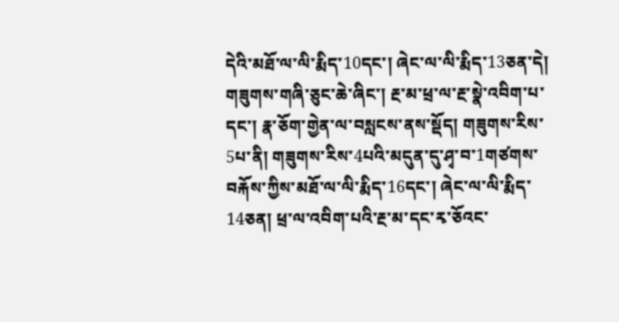དེའི་མཐོ་ལ་ལི་རྨིད་10དང་། ཞེང་ལ་ལི་རྨིད་13ཅན་དེ། གཟུགས་གཞི་ཅུང་ཆེ་ཞིང་། རྔ་མ་ཕྲ་ལ་རྔ་སྣེ་འབིག་པ་དང་། རྣ་ཅོག་གྱེན་ལ་བསླངས་ནས་སྡོད། གཟུགས་རིས་5པ་ནི། གཟུགས་རིས་4པའི་མདུན་དུ་ཤྭ་བ་1གཙགས་བརྐོས་ཀྱིས་མཐོ་ལ་ལི་རྨིད་16དང་། ཞེང་ལ་ལི་རྨིད་14ཅན། ཕྲ་ལ་འབིག་པའི་རྔ་མ་དང་རྭ་ཅོའང་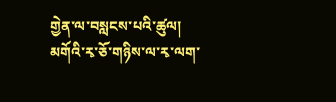གྱེན་ལ་བསླངས་པའི་ཚུལ། མགོའི་རྭ་ཅོ་གཉིས་ལ་རྭ་ལག་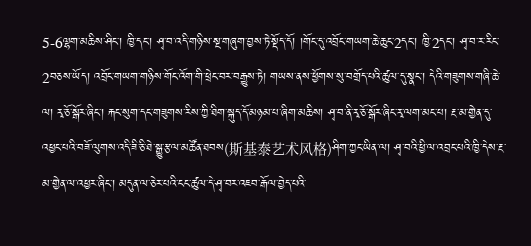5-6ལྷག་མཆིས་ཤིང་། ཁྱི་དང་། ཤྭ་བ་འདི་གཉིས་སྔ་གཞུག་བྱས་ཏེ་སྡོད་དོ། །གོང་དུ་འབྲོང་གཡག་ཆེ་ཆུང་2དང་། ཁྱི་2དང་། ཤྭ་བ་ར་རིང་2བཅས་ཡོད། འབྲོང་གཡག་གཉིས་གོང་འོག་གི་ཕྲེང་བར་བརྒྱུས་ཏེ། གཡས་ནས་ཕྱོགས་སུ་བགྲོད་པའི་ཚུལ་དུ་སྣང་། དེའི་གཟུགས་གཞི་ཆེ་ལ། རྭ་ཅོ་སྒོར་ཞིང་། རྐང་སུག་དང་གཟུགས་རིས་ཀྱི་ཐིག་སྐུད་དོ་མཉམ་པ་ཞིག་མཆིས། ཤྭ་བ་ནི་རྭ་ཅོ་སྒོར་ཞིང་རྭ་ལག་མང་པ། རྔ་མ་གྱེན་དུ་འཕྱང་པའི་བཟོ་ལུགས་འདི་ཟི་ཅི་ཐེ་སྒྱུ་རྩལ་མཚོན་ཐབས(斯基泰艺术风格)ཤིག་ཀྱང་ཡིན་ལ། ཤྭ་བའི་ཕྱི་ལ་འབྲང་པའི་ཁྱི་དེས་རྔ་མ་གྱེན་ལ་འཕྱར་ཞིང་། མདུན་ལ་ཅེར་པའི་ངང་ཚུལ་དེ་ཤྭ་བར་འཇབ་རྒོལ་བྱེད་པའི་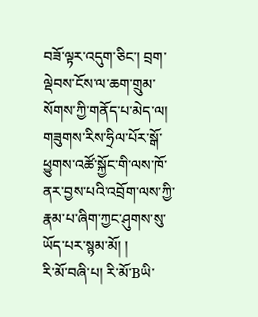བཟོ་ལྟར་འདུག་ཅིང་། བྲག་ལྡེབས་ངོས་ལ་ཆག་གྲུམ་སོགས་ཀྱི་གནོད་པ་མེད་ལ། གཟུགས་རིས་ཧྲིལ་པོར་སྒོ་ཕྱུགས་འཚོ་སྐྱོང་གི་ལས་ཁོ་ནར་བྱས་པའི་འབྲོག་ལས་ཀྱི་རྣམ་པ་ཞིག་ཀྱང་ཤུགས་སུ་ཡོད་པར་སྙམ་མོ། །
རི་མོ་བཞི་པ། རི་མོ་Bཡི་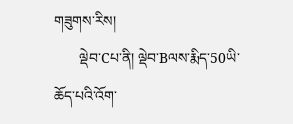གཟུགས་རིས།
       ལྡེབ་Cཔ་ནི། ལྡེབ་Bལས་རྨིད་50ཡི་ཆོད་པའི་འོག་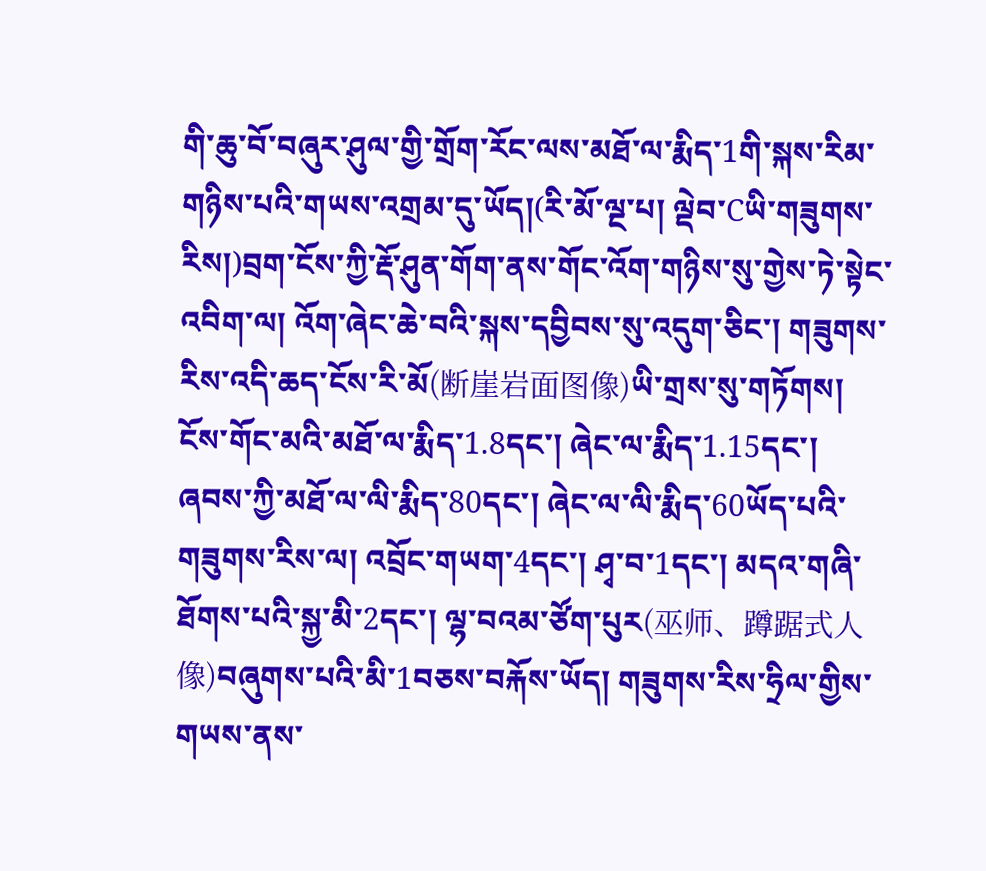གི་ཆུ་བོ་བཞུར་ཤུལ་གྱི་གྲོག་རོང་ལས་མཐོ་ལ་རྨིད་1གི་སྐས་རིམ་གཉིས་པའི་གཡས་འགྲམ་དུ་ཡོད།(རི་མོ་ལྔ་པ། ལྡེབ་Cཡི་གཟུགས་རིས།)བྲག་ངོས་ཀྱི་རྡོ་ཤུན་གོག་ནས་གོང་འོག་གཉིས་སུ་གྱེས་ཏེ་སྟེང་འབིག་ལ། འོག་ཞེང་ཆེ་བའི་སྐས་དབྱིབས་སུ་འདུག་ཅིང་། གཟུགས་རིས་འདི་ཆད་ངོས་རི་མོ(断崖岩面图像)ཡི་གྲས་སུ་གཏོགས། ངོས་གོང་མའི་མཐོ་ལ་རྨིད་1.8དང་། ཞེང་ལ་རྨིད་1.15དང་། ཞབས་ཀྱི་མཐོ་ལ་ལི་རྨིད་80དང་། ཞེང་ལ་ལི་རྨིད་60ཡོད་པའི་གཟུགས་རིས་ལ། འབྲོང་གཡག་4དང་། ཤྭ་བ་1དང་། མདའ་གཞི་ཐོགས་པའི་སྐྱ་མི་2དང་། ལྷ་བའམ་ཙོག་པུར(巫师、蹲踞式人像)བཞུགས་པའི་མི་1བཅས་བརྐོས་ཡོད། གཟུགས་རིས་ཧྲིལ་གྱིས་གཡས་ནས་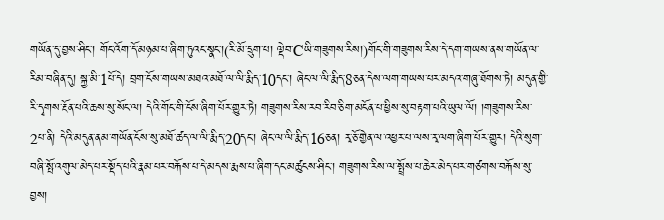གཡོན་དུ་བྱས་ཤིང་། གོང་འོག་དོ་མཉམ་པ་ཞིག་ཏུའང་སྣང་།(རི་མོ་དྲུག་པ། ལྡེབ་Cཡི་གཟུགས་རིས།)གོང་གི་གཟུགས་རིས་དེ་དག་གཡས་ནས་གཡོན་ལ་རིམ་བཞིན་དུ། སྐྱ་མི་1པོ་དེ། བྲག་ངོས་གཡས་མཐའ་མཐོ་ལ་ལི་རྨིད་10དང་། ཞེང་ལ་ལི་རྨིད་8ཅན་དེས་ལག་གཡས་པར་མདའ་གཞུ་ཐོགས་ཏེ། མདུན་གྱི་རི་དྭགས་རྔོན་པའི་ཆས་སུ་སོང་ལ། དེའི་གོང་གི་ངོས་ཞིག་པོར་གྱུར་ཏེ། གཟུགས་རིས་རབ་རིབ་ཅིག་མངོན་པ་ཕྱིས་སུ་བརྟག་པའི་ཡུལ་ལོ། །གཟུགས་རིས་2པ་ནི། དེའི་མདུན་ནམ་གཡོན་ངོས་སུ་མཐོ་ཚད་ལ་ལི་རྨིད་20དང་། ཞེང་ལ་ལི་རྨིད་16ཅན། རྭ་ཅོ་གྱེན་ལ་འཕྱར་པ་ལས་རྭ་ལག་ཞིག་པོར་གྱུར། དེའི་སུག་བཞི་སྤོ་འགུལ་མེད་པར་སྡོད་པའི་རྣམ་པར་བརྐོས་པ་དེ་མདས་རྨས་པ་ཞིག་དང་མཚུངས་ཤིང་། གཟུགས་རིས་ལ་སྤྲོས་པ་ཆེར་མེད་པར་གཙགས་བརྐོས་སུ་བྱས།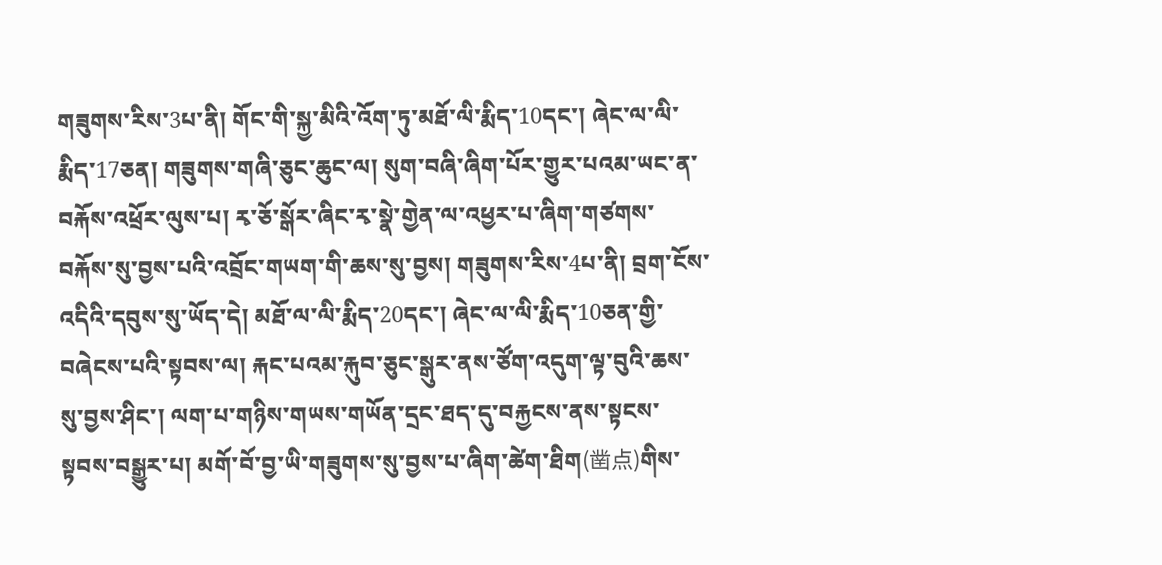གཟུགས་རིས་3པ་ནི། གོང་གི་སྐྱ་མིའི་འོག་ཏུ་མཐོ་ལི་རྨིད་10དང་། ཞེང་ལ་ལི་རྨིད་17ཅན། གཟུགས་གཞི་ཅུང་ཆུང་ལ། སུག་བཞི་ཞིག་པོར་གྱུར་པའམ་ཡང་ན་བརྐོས་འཕྲོར་ལུས་པ། རྭ་ཅོ་སྒོར་ཞིང་རྭ་སྣེ་གྱེན་ལ་འཕྱར་པ་ཞིག་གཙགས་བརྐོས་སུ་བྱས་པའི་འབྲོང་གཡག་གི་ཆས་སུ་བྱས། གཟུགས་རིས་4པ་ནི། བྲག་ངོས་འདིའི་དབུས་སུ་ཡོད་དེ། མཐོ་ལ་ལི་རྨིད་20དང་། ཞེང་ལ་ལི་རྨིད་10ཅན་གྱི་བཞེངས་པའི་སྟབས་ལ། རྐང་པའམ་རྐུབ་ཅུང་སྒུར་ནས་ཙོག་འདུག་ལྟ་བུའི་ཆས་སུ་བྱས་ཤིང་། ལག་པ་གཉིས་གཡས་གཡོན་དྲང་ཐད་དུ་བརྐྱངས་ནས་སྟངས་སྟབས་བསྒྱུར་པ། མགོ་བོ་བྱ་ཡི་གཟུགས་སུ་བྱས་པ་ཞིག་ཚེག་ཐིག(凿点)གིས་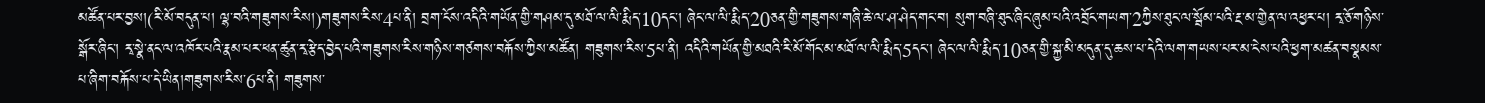མཚོན་པར་བྱས།(རི་མོ་བདུན་པ། ལྷ་བའི་གཟུགས་རིས།)གཟུགས་རིས་4པ་ནི། བྲག་ངོས་འདིའི་གཡོན་གྱི་གཤམ་དུ་མཐོ་ལ་ལི་རྨིད་10དང་། ཞེང་ལ་ལི་རྨིད་20ཅན་གྱི་གཟུགས་གཞི་ཆེ་ལ་ཤ་ཤེད་གང་བ། སུག་བཞི་ཐུང་ཞིང་ཞུམ་པའི་འབྲོང་གཡག་2ཀྱིས་ཐུང་ལ་སྦོམ་པའི་རྔ་མ་གྱེན་ལ་འཕྱར་པ། རྭ་ཅོ་གཉིས་སྒོར་ཞིང་། རྭ་སྣེ་ནང་ལ་འཁོར་པའི་རྣམ་པར་ཕན་ཚུན་རྭ་རྩེད་བྱེད་པའི་གཟུགས་རིས་གཉིས་གཙགས་བརྐོས་ཀྱིས་མཚོན། གཟུགས་རིས་5པ་ནི། འདིའི་གཡོན་གྱི་མཐའི་རི་མོ་གོང་མ་མཐོ་ལ་ལི་རྨིད་5དང་། ཞེང་ལ་ལི་རྨིད་10ཅན་གྱི་སྐྱ་མི་མདུན་དུ་ཆས་པ་དེའི་ལག་གཡས་པར་མ་ངེས་པའི་ཕྱག་མཚན་བསྣམས་པ་ཞིག་བརྐོས་པ་དེ་ཡིན།གཟུགས་རིས་6པ་ནི། གཟུགས་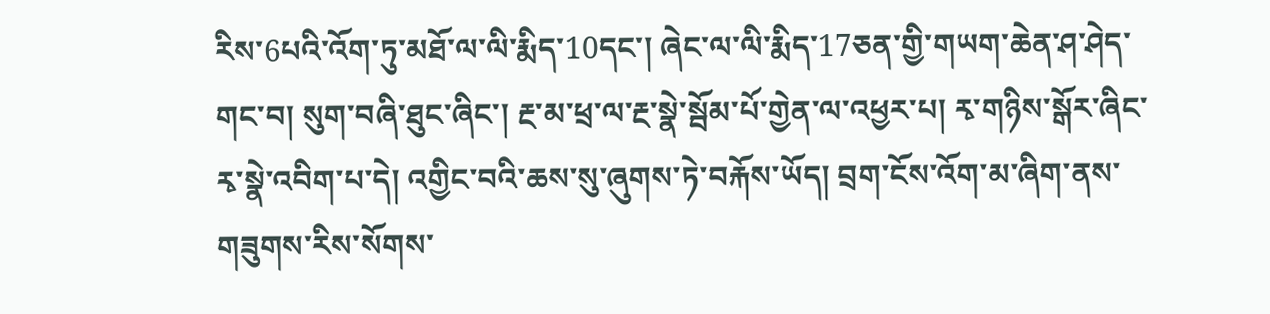རིས་6པའི་འོག་ཏུ་མཐོ་ལ་ལི་རྨིད་10དང་། ཞེང་ལ་ལི་རྨིད་17ཅན་གྱི་གཡག་ཆེན་ཤ་ཤེད་གང་བ། སུག་བཞི་ཐུང་ཞིང་། རྔ་མ་ཕྲ་ལ་རྔ་སྣེ་སྦོམ་པོ་གྱེན་ལ་འཕྱར་པ། རྭ་གཉིས་སྒོར་ཞིང་རྭ་སྣེ་འབིག་པ་དེ། འགྱིང་བའི་ཆས་སུ་ཞུགས་ཏེ་བརྐོས་ཡོད། བྲག་ངོས་འོག་མ་ཞིག་ནས་གཟུགས་རིས་སོགས་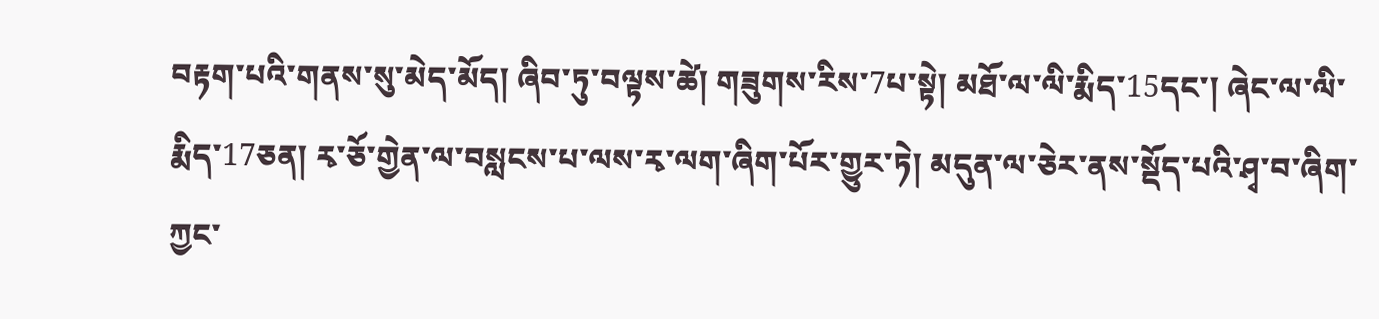བརྟག་པའི་གནས་སུ་མེད་མོད། ཞིབ་ཏུ་བལྟས་ཚེ། གཟུགས་རིས་7པ་སྟེ། མཐོ་ལ་ལི་རྨིད་15དང་། ཞེང་ལ་ལི་རྨིད་17ཅན། རྭ་ཅོ་གྱེན་ལ་བསླངས་པ་ལས་རྭ་ལག་ཞིག་པོར་གྱུར་ཏེ། མདུན་ལ་ཅེར་ནས་སྡོད་པའི་ཤྭ་བ་ཞིག་ཀྱང་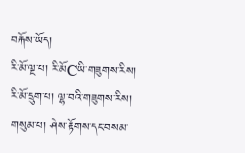བརྐོས་ཡོད།
རི་མོ་ལྔ་པ། རི་མོCཡི་གཟུགས་རིས།
རི་མོ་དྲུག་པ། ལྷ་བའི་གཟུགས་རིས།
གསུམ་པ། ཤེས་རྟོགས་དང་བསམ་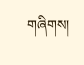གཞིགས།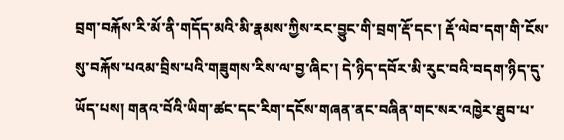བྲག་བརྐོས་རི་མོ་ནི་གདོད་མའི་མི་རྣམས་ཀྱིས་རང་བྱུང་གི་བྲག་རྡོ་དང་། རྡོ་ལེབ་དག་གི་ངོས་སུ་བརྐོས་པའམ་བྲིས་པའི་གཟུགས་རིས་ལ་བྱ་ཞིང་། དེ་ཉིད་དབོར་མི་རུང་བའི་བདག་ཉིད་དུ་ཡོད་པས། གནའ་བོའི་ཡིག་ཚང་དང་རིག་དངོས་གཞན་ནང་བཞིན་གང་སར་འཁྱེར་ཐུབ་པ་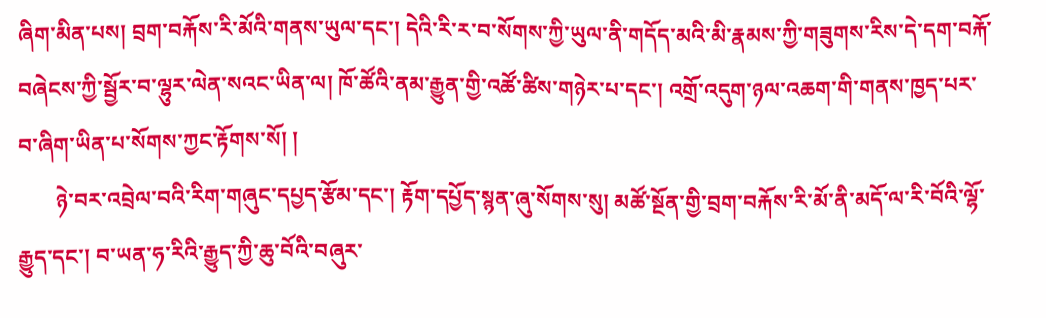ཞིག་མིན་པས། བྲག་བརྐོས་རི་མོའི་གནས་ཡུལ་དང་། དེའི་རི་ར་བ་སོགས་ཀྱི་ཡུལ་ནི་གདོད་མའི་མི་རྣམས་ཀྱི་གཟུགས་རིས་དེ་དག་བརྐོ་བཞེངས་ཀྱི་སྦྱོར་བ་ལྷུར་ལེན་སའང་ཡིན་ལ། ཁོ་ཚོའི་ནམ་རྒྱུན་གྱི་འཚོ་ཚིས་གཉེར་པ་དང་། འགྲོ་འདུག་ཉལ་འཆག་གི་གནས་ཁྱད་པར་བ་ཞིག་ཡིན་པ་སོགས་ཀྱང་རྟོགས་སོ། །
       ཉེ་བར་འབྲེལ་བའི་རིག་གཞུང་དཔྱད་རྩོམ་དང་། རྟོག་དཔྱོད་སྙན་ཞུ་སོགས་སུ། མཚོ་སྔོན་གྱི་བྲག་བརྐོས་རི་མོ་ནི་མདོ་ལ་རི་བོའི་ལྷོ་རྒྱུད་དང་། བ་ཡན་ཧ་རིའི་རྒྱུད་ཀྱི་ཆུ་བོའི་བཞུར་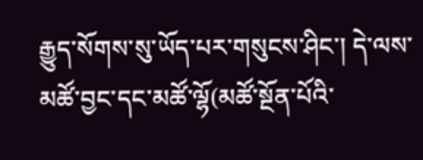རྒྱུད་སོགས་སུ་ཡོད་པར་གསུངས་ཤིང་། དེ་ལས་མཚོ་བྱང་དང་མཚོ་ལྷོ(མཚོ་སྔོན་པོའི་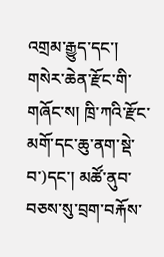འགྲམ་རྒྱུད་དང་། གསེར་ཆེན་རྫོང་གི་གཞོང་ས། ཁྲི་ཀའི་རྫོང་མགོ་དང་ཆུ་ནག་སྡེ་བ་)དང་། མཚོ་ནུབ་བཅས་སུ་བྲག་བརྐོས་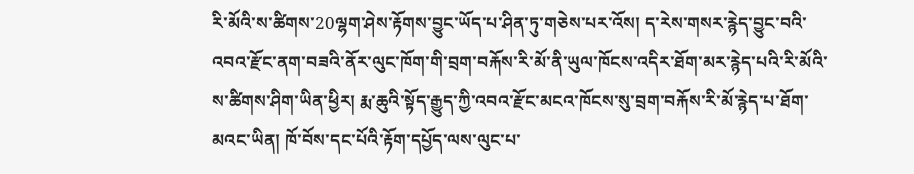རི་མོའི་ས་ཚིགས་20ལྷག་ཤེས་རྟོགས་བྱུང་ཡོད་པ་ཤིན་ཏུ་གཅེས་པར་འོས། ད་རེས་གསར་རྙེད་བྱུང་བའི་འབའ་རྫོང་ནག་བཟའི་ནོར་ལུང་ཁོག་གི་བྲག་བརྐོས་རི་མོ་ནི་ཡུལ་ཁོངས་འདིར་ཐོག་མར་རྙེད་པའི་རི་མོའི་ས་ཚིགས་ཤིག་ཡིན་ཕྱིར། རྨ་ཆུའི་སྟོད་རྒྱུད་ཀྱི་འབའ་རྫོང་མངའ་ཁོངས་སུ་བྲག་བརྐོས་རི་མོ་རྙེད་པ་ཐོག་མའང་ཡིན། ཁོ་བོས་དང་པོའི་རྟོག་དཔྱོད་ལས་ལུང་པ་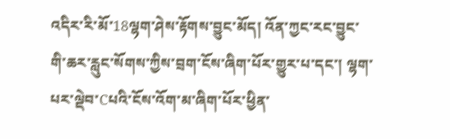འདིར་རི་མོ་18ལྷག་ཤེས་རྟོགས་བྱུང་མོད། འོན་ཀྱང་རང་བྱུང་གི་ཆར་རླུང་སོགས་ཀྱིས་བྲག་ངོས་ཞིག་པོར་གྱུར་པ་དང་། ལྷག་པར་ལྡེབ་Cཔའི་ངོས་འོག་མ་ཞིག་པོར་ཕྱིན་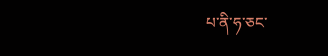པ་ནི་ཧ་ཅང་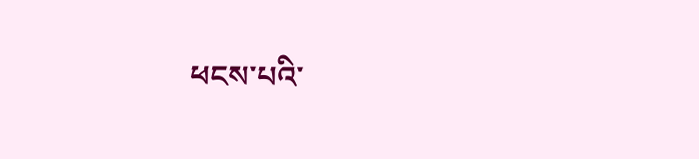ཕངས་པའི་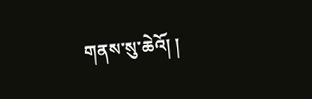གནས་སུ་ཆེའོ། །